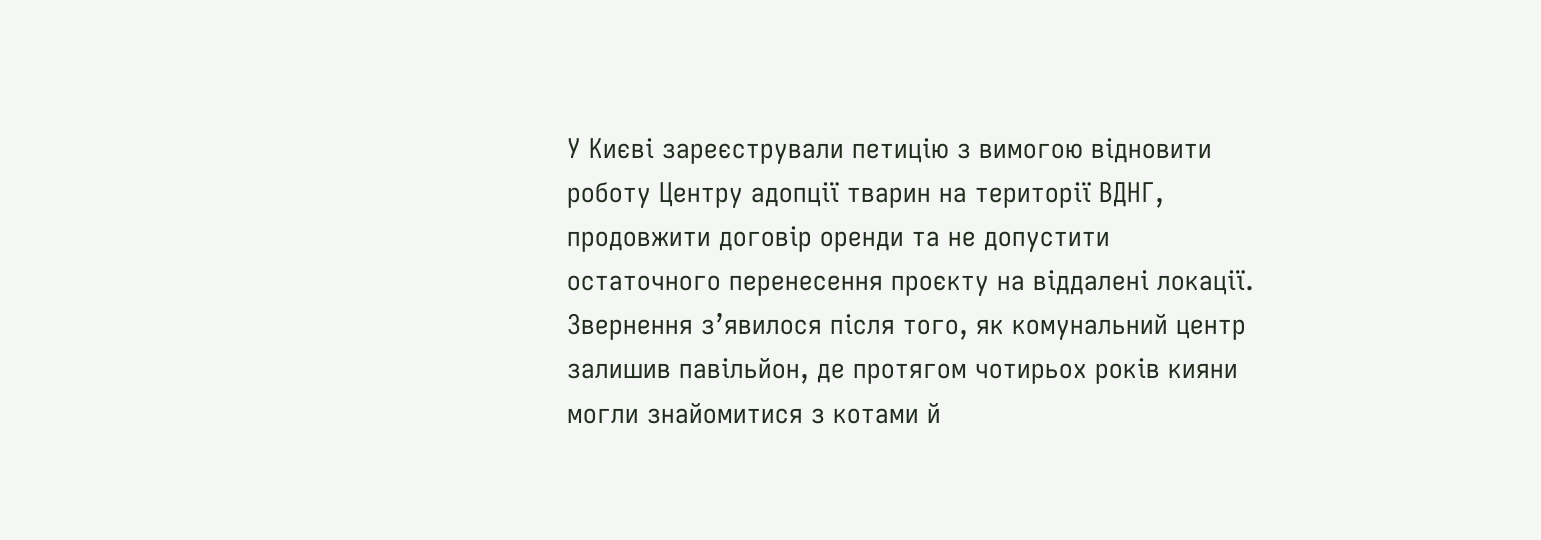У Києві зареєстрували петицію з вимогою відновити роботу Центру адопції тварин на території ВДНГ, продовжити договір оренди та не допустити остаточного перенесення проєкту на віддалені локації. Звернення з’явилося після того, як комунальний центр залишив павільйон, де протягом чотирьох років кияни могли знайомитися з котами й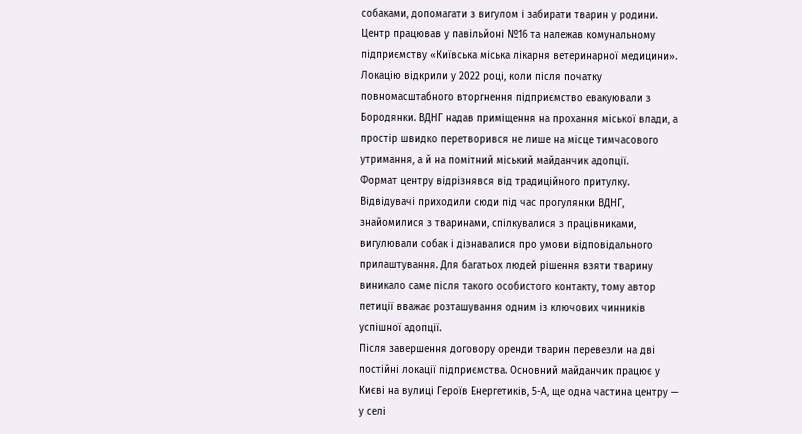собаками, допомагати з вигулом і забирати тварин у родини.
Центр працював у павільйоні №16 та належав комунальному підприємству «Київська міська лікарня ветеринарної медицини». Локацію відкрили у 2022 році, коли після початку повномасштабного вторгнення підприємство евакуювали з Бородянки. ВДНГ надав приміщення на прохання міської влади, а простір швидко перетворився не лише на місце тимчасового утримання, а й на помітний міський майданчик адопції.
Формат центру відрізнявся від традиційного притулку. Відвідувачі приходили сюди під час прогулянки ВДНГ, знайомилися з тваринами, спілкувалися з працівниками, вигулювали собак і дізнавалися про умови відповідального прилаштування. Для багатьох людей рішення взяти тварину виникало саме після такого особистого контакту, тому автор петиції вважає розташування одним із ключових чинників успішної адопції.
Після завершення договору оренди тварин перевезли на дві постійні локації підприємства. Основний майданчик працює у Києві на вулиці Героїв Енергетиків, 5-А, ще одна частина центру — у селі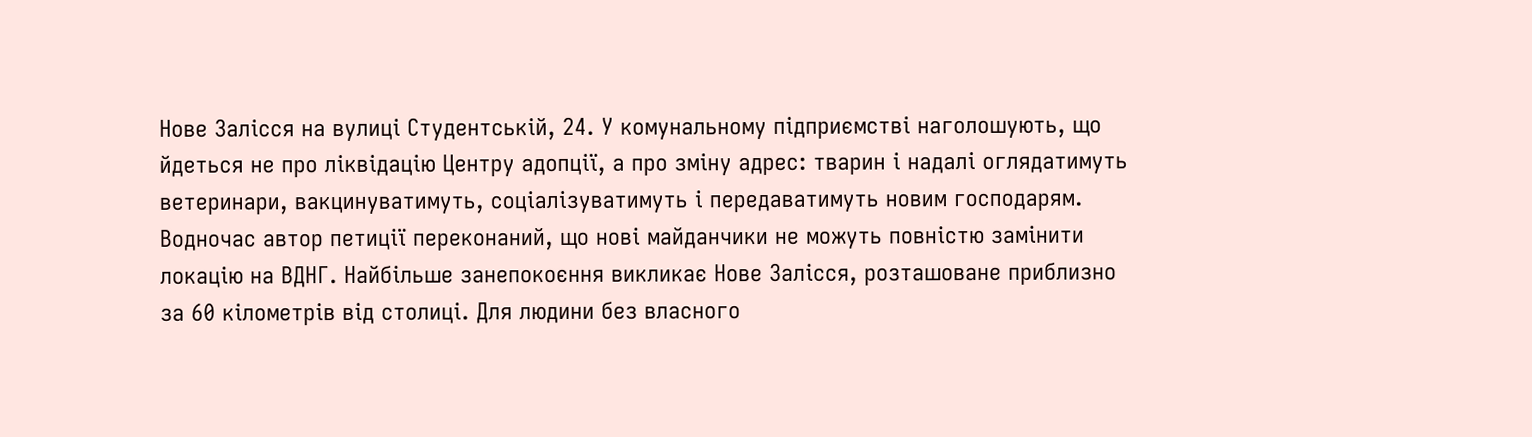Нове Залісся на вулиці Студентській, 24. У комунальному підприємстві наголошують, що йдеться не про ліквідацію Центру адопції, а про зміну адрес: тварин і надалі оглядатимуть ветеринари, вакцинуватимуть, соціалізуватимуть і передаватимуть новим господарям.
Водночас автор петиції переконаний, що нові майданчики не можуть повністю замінити локацію на ВДНГ. Найбільше занепокоєння викликає Нове Залісся, розташоване приблизно за 60 кілометрів від столиці. Для людини без власного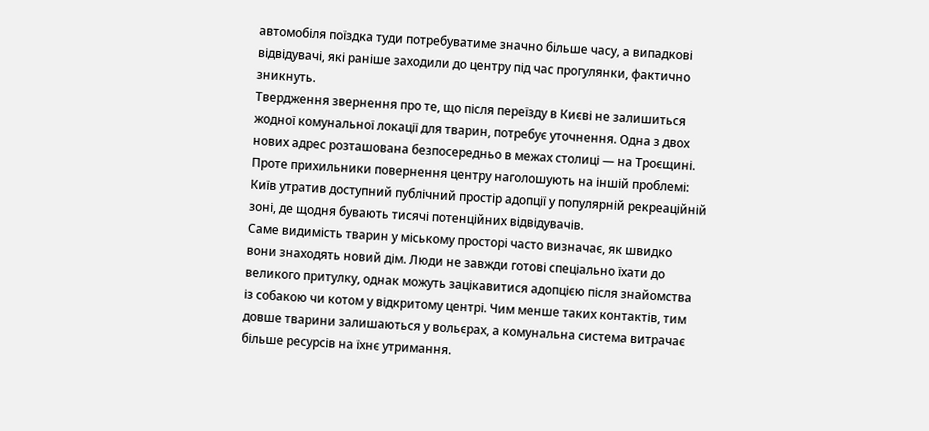автомобіля поїздка туди потребуватиме значно більше часу, а випадкові відвідувачі, які раніше заходили до центру під час прогулянки, фактично зникнуть.
Твердження звернення про те, що після переїзду в Києві не залишиться жодної комунальної локації для тварин, потребує уточнення. Одна з двох нових адрес розташована безпосередньо в межах столиці — на Троєщині. Проте прихильники повернення центру наголошують на іншій проблемі: Київ утратив доступний публічний простір адопції у популярній рекреаційній зоні, де щодня бувають тисячі потенційних відвідувачів.
Саме видимість тварин у міському просторі часто визначає, як швидко вони знаходять новий дім. Люди не завжди готові спеціально їхати до великого притулку, однак можуть зацікавитися адопцією після знайомства із собакою чи котом у відкритому центрі. Чим менше таких контактів, тим довше тварини залишаються у вольєрах, а комунальна система витрачає більше ресурсів на їхнє утримання.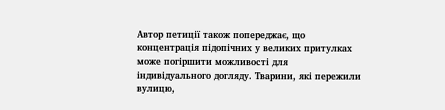Автор петиції також попереджає, що концентрація підопічних у великих притулках може погіршити можливості для індивідуального догляду. Тварини, які пережили вулицю,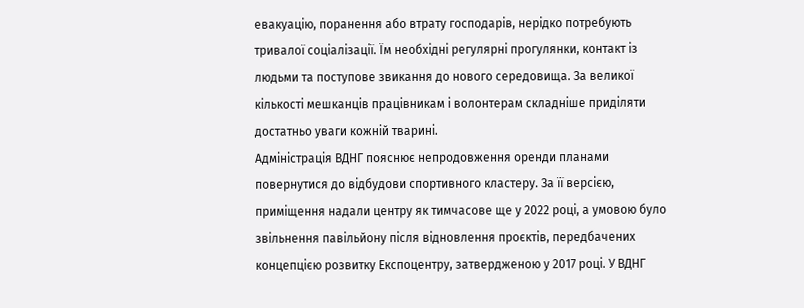евакуацію, поранення або втрату господарів, нерідко потребують тривалої соціалізації. Їм необхідні регулярні прогулянки, контакт із людьми та поступове звикання до нового середовища. За великої кількості мешканців працівникам і волонтерам складніше приділяти достатньо уваги кожній тварині.
Адміністрація ВДНГ пояснює непродовження оренди планами повернутися до відбудови спортивного кластеру. За її версією, приміщення надали центру як тимчасове ще у 2022 році, а умовою було звільнення павільйону після відновлення проєктів, передбачених концепцією розвитку Експоцентру, затвердженою у 2017 році. У ВДНГ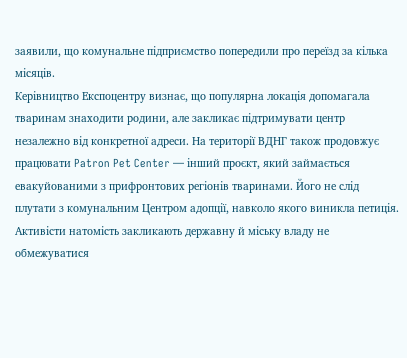заявили, що комунальне підприємство попередили про переїзд за кілька місяців.
Керівництво Експоцентру визнає, що популярна локація допомагала тваринам знаходити родини, але закликає підтримувати центр незалежно від конкретної адреси. На території ВДНГ також продовжує працювати Patron Pet Center — інший проєкт, який займається евакуйованими з прифронтових регіонів тваринами. Його не слід плутати з комунальним Центром адопції, навколо якого виникла петиція.
Активісти натомість закликають державну й міську владу не обмежуватися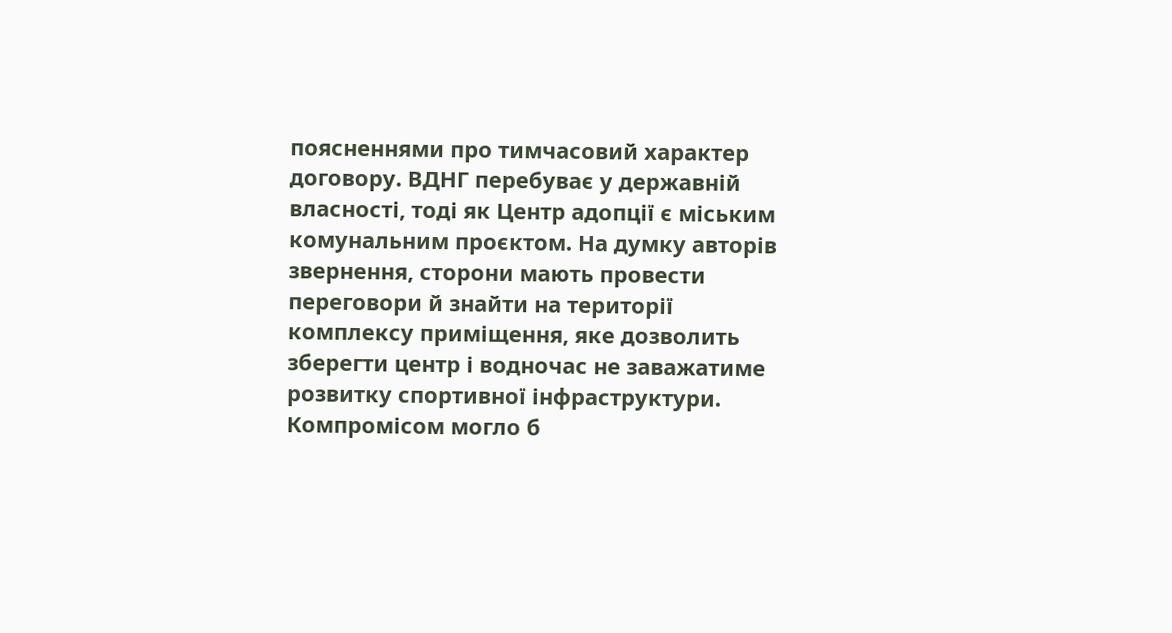поясненнями про тимчасовий характер договору. ВДНГ перебуває у державній власності, тоді як Центр адопції є міським комунальним проєктом. На думку авторів звернення, сторони мають провести переговори й знайти на території комплексу приміщення, яке дозволить зберегти центр і водночас не заважатиме розвитку спортивної інфраструктури.
Компромісом могло б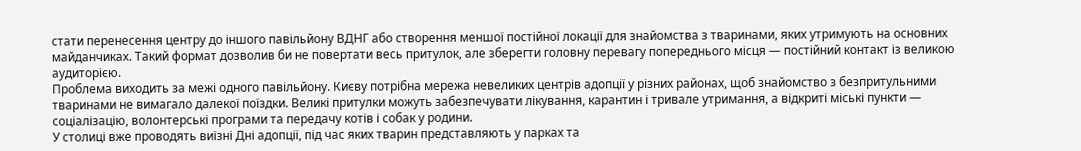стати перенесення центру до іншого павільйону ВДНГ або створення меншої постійної локації для знайомства з тваринами, яких утримують на основних майданчиках. Такий формат дозволив би не повертати весь притулок, але зберегти головну перевагу попереднього місця — постійний контакт із великою аудиторією.
Проблема виходить за межі одного павільйону. Києву потрібна мережа невеликих центрів адопції у різних районах, щоб знайомство з безпритульними тваринами не вимагало далекої поїздки. Великі притулки можуть забезпечувати лікування, карантин і тривале утримання, а відкриті міські пункти — соціалізацію, волонтерські програми та передачу котів і собак у родини.
У столиці вже проводять виїзні Дні адопції, під час яких тварин представляють у парках та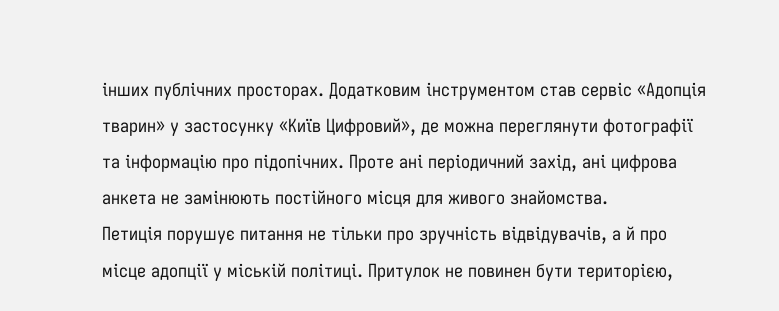інших публічних просторах. Додатковим інструментом став сервіс «Адопція тварин» у застосунку «Київ Цифровий», де можна переглянути фотографії та інформацію про підопічних. Проте ані періодичний захід, ані цифрова анкета не замінюють постійного місця для живого знайомства.
Петиція порушує питання не тільки про зручність відвідувачів, а й про місце адопції у міській політиці. Притулок не повинен бути територією,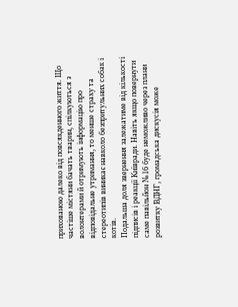прихованою далеко від повсякденного життя. Що частіше містяни бачать тварин, спілкуються з волонтерами й отримують інформацію про відповідальне утримання, то менше страху та стереотипів виникає навколо безпритульних собак і котів.
Подальша доля звернення залежатиме від кількості підписів і реакції Київради. Навіть якщо повернути саме павільйон №16 буде неможливо через плани розвитку ВДНГ, громадська дискусія може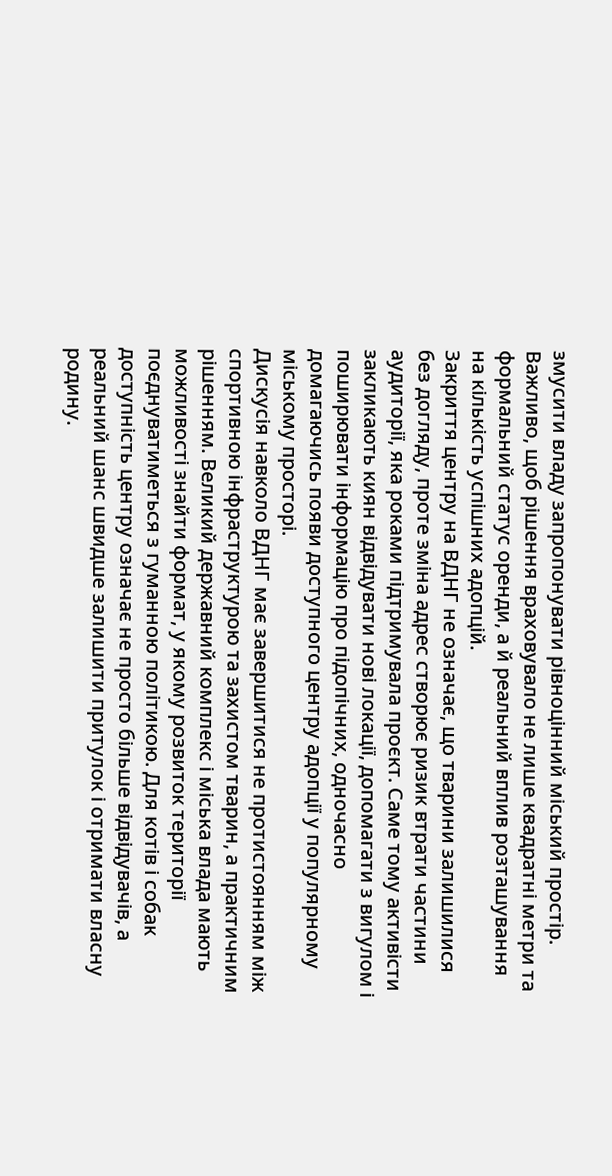змусити владу запропонувати рівноцінний міський простір. Важливо, щоб рішення враховувало не лише квадратні метри та формальний статус оренди, а й реальний вплив розташування на кількість успішних адопцій.
Закриття центру на ВДНГ не означає, що тварини залишилися без догляду, проте зміна адрес створює ризик втрати частини аудиторії, яка роками підтримувала проєкт. Саме тому активісти закликають киян відвідувати нові локації, допомагати з вигулом і поширювати інформацію про підопічних, одночасно домагаючись появи доступного центру адопції у популярному міському просторі.
Дискусія навколо ВДНГ має завершитися не протистоянням між спортивною інфраструктурою та захистом тварин, а практичним рішенням. Великий державний комплекс і міська влада мають можливості знайти формат, у якому розвиток території поєднуватиметься з гуманною політикою. Для котів і собак доступність центру означає не просто більше відвідувачів, а реальний шанс швидше залишити притулок і отримати власну родину.